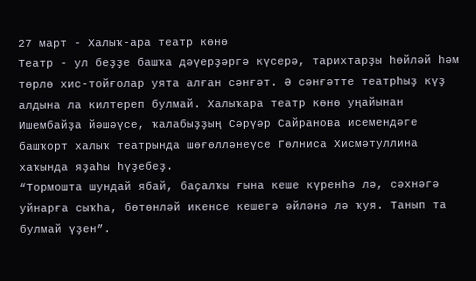27 март - Халыҡ-ара театр көнө
Театр - ул беҙҙе башҡа дәүерҙәргә күсерә, тарихтарҙы һөйләй һәм төрлө хис-тойғолар уята алған сәнғәт. Ә сәнғәтте театрһыҙ күҙ алдына ла килтереп булмай. Халыҡара театр көнө уңайынан Ишембайҙа йәшәүсе, ҡалабыҙҙың Сәрүәр Сайранова исемендәге башҡорт халыҡ театрында шөғөлләнеүсе Гөлниса Хисмәтуллина хаҡында яҙаһы һүҙебеҙ.
“Тормошта шундай ябай, баҫалҡы ғына кеше күренһә лә, сәхнәгә уйнарға сыҡһа, бөтөнләй икенсе кешегә әйләнә лә ҡуя. Танып та булмай үҙен”.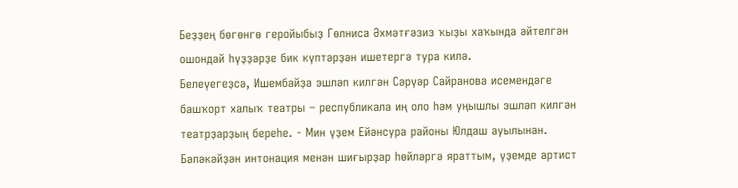Беҙҙең бөгөнгө геройыбыҙ Гөлниса Әхмәтғәзиз ҡыҙы хаҡында әйтелгән ошондай һүҙҙәрҙе бик күптәрҙән ишетергә тура килә.
Белеүегеҙсә, Ишембайҙа эшләп килгән Сәрүәр Сайранова исемендәге башҡорт халыҡ театры – республикала иң оло һәм уңышлы эшләп килгән театрҙарҙың береһе. - Мин үҙем Ейәнсура районы Юлдаш ауылынан. Бәләкәйҙән интонация менән шиғырҙар һөйләргә яраттым, үҙемде артист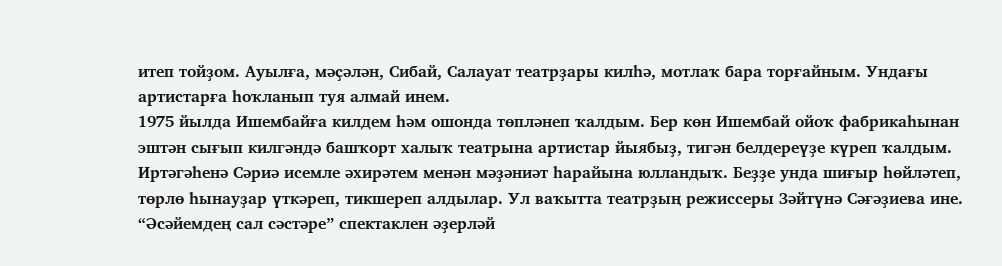итеп тойҙом. Ауылға, мәҫәлән, Сибай, Салауат театрҙары килһә, мотлаҡ бара торғайным. Ундағы артистарға һоҡланып туя алмай инем.
1975 йылда Ишембайға килдем һәм ошонда төпләнеп ҡалдым. Бер көн Ишембай ойоҡ фабрикаһынан эштән сығып килгәндә башҡорт халыҡ театрына артистар йыябыҙ, тигән белдереүҙе күреп ҡалдым. Иртәгәһенә Сәриә исемле әхирәтем менән мәҙәниәт һарайына юлландыҡ. Беҙҙе унда шиғыр һөйләтеп, төрлө һынауҙар үткәреп, тикшереп алдылар. Ул ваҡытта театрҙың режиссеры Зәйтүнә Сәғәҙиева ине. “Әсәйемдең сал сәстәре” спектаклен әҙерләй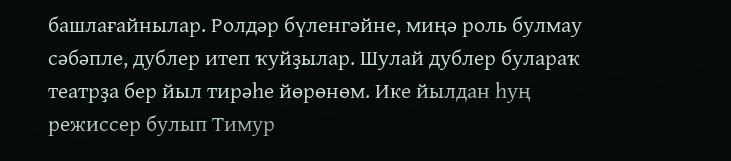башлағайнылар. Ролдәр бүленгәйне, миңә роль булмау сәбәпле, дублер итеп ҡуйҙылар. Шулай дублер булараҡ театрҙа бер йыл тирәһе йөрөнөм. Ике йылдан һуң режиссер булып Тимур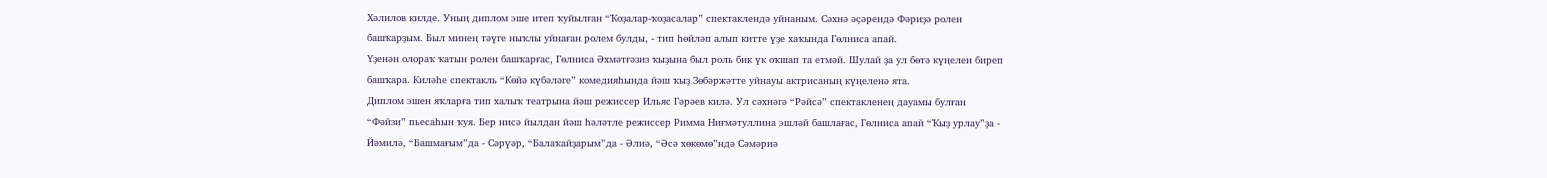Хәлилов килде. Уның диплом эше итеп ҡуйылған “Ҡоҙалар-ҡоҙасалар” спектаклендә уйнаным. Сәхнә әҫәрендә Фәриҙә ролен башҡарҙым. Был минең тәүге ныҡлы уйнаған ролем булды, - тип һөйләп алып китте үҙе хаҡында Гөлниса апай.
Үҙенән олораҡ ҡатын ролен башҡарғас, Гөлниса Әхмәтғәзиз ҡыҙына был роль бик үк оҡшап та етмәй. Шулай ҙа ул бөтә күңелен биреп башҡара. Киләһе спектакль “Көйә күбәләге” комедияһында йәш ҡыҙ Зөбәржәтте уйнауы актрисаның күңеленә ята.
Диплом эшен яҡларға тип халыҡ театрына йәш режиссер Ильяс Гәрәев килә. Ул сәхнәгә “Рәйсә” спектакленең дауамы булған “Фәйзи” пьесаһын ҡуя. Бер нисә йылдан йәш һәләтле режиссер Римма Ниғмәтуллина эшләй башлағас, Гөлниса апай “Ҡыҙ урлау”ҙа - Йәмилә, “Башмағым”да - Сәрүәр, “Балаҡайҙарым”да - Әлиә, “Әсә хөкөмө”ндә Сәмәриә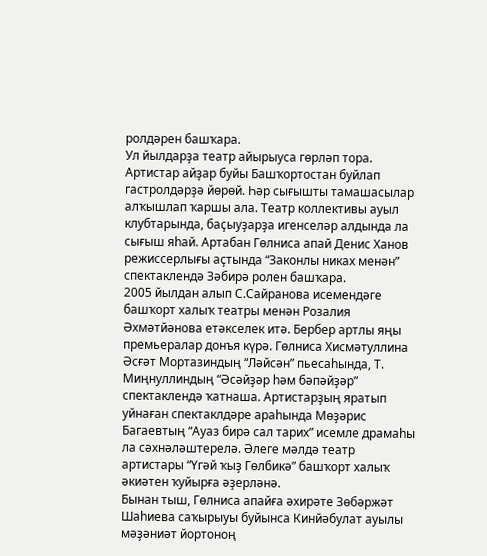ролдәрен башҡара.
Ул йылдарҙа театр айырыуса гөрләп тора. Артистар айҙар буйы Башҡортостан буйлап гастролдәрҙә йөрөй. Һәр сығышты тамашасылар алҡышлап ҡаршы ала. Театр коллективы ауыл клубтарында, баҫыуҙарҙа игенселәр алдында ла сығыш яһай. Артабан Гөлниса апай Денис Ханов режиссерлығы аҫтында “Законлы никах менән” спектаклендә Зәбирә ролен башҡара.
2005 йылдан алып С.Сайранова исемендәге башҡорт халыҡ театры менән Розалия Әхмәтйәнова етәкселек итә. Бербер артлы яңы премьералар донъя күрә. Гөлниса Хисмәтуллина Әсғәт Мортазиндың “Ләйсән” пьесаһында, Т. Миңнуллиндың “Әсәйҙәр һәм бәпәйҙәр” спектаклендә ҡатнаша. Артистарҙың яратып уйнаған спектаклдәре араһында Мөҙәрис Багаевтың “Ауаз бирә сал тарих” исемле драмаһы ла сәхнәләштерелә. Әлеге мәлдә театр артистары “Үгәй ҡыҙ Гөлбикә” башҡорт халыҡ әкиәтен ҡуйырға әҙерләнә.
Бынан тыш, Гөлниса апайға әхирәте Зөбәржәт Шаһиева саҡырыуы буйынса Кинйәбулат ауылы мәҙәниәт йортоноң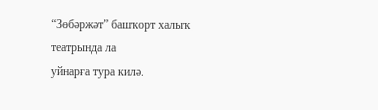“Зөбәржәт” башҡорт халыҡ театрында ла
уйнарға тура килә.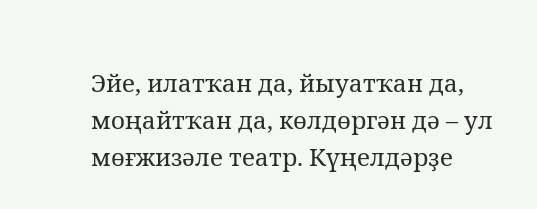Эйе, илатҡан да, йыуатҡан да, моңайтҡан да, көлдөргән дә – ул мөғжизәле театр. Күңелдәрҙе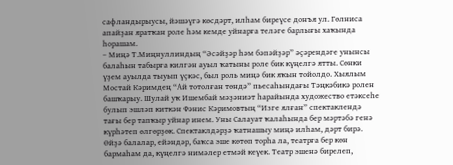сафландырыусы, йәшәүгә көсдәрт, илһам биреүсе донъя ул. Гөлниса апайҙан яратҡан роле һәм кемде уйнарға теләге барлығы хаҡында һорашам.
– Миңә Т.Миңнуллиндың “Әсәйҙәр һәм бәпәйҙәр” әҫәрендәге унынсы балаһын табырға килгән ауыл ҡатыны роле бик күңелгә ятты. Сөнки үҙем ауылда тыуып үҫкәс, был роль миңә бик яҡын тойолдо. Хыялым Мостай Кәримдең “Ай тотолған төндә” пьесаһындағы Тәңкәбикә ролен башҡарыу. Шулай уҡ Ишембай мәҙәниәт һарайында художество етәксеһе булып эшләп киткән Фәнис Кәримовтың “Изге ялған” спектаклендә тағы бер тапҡыр уйнар инем. Уны Салауат ҡалаһында бер мәртәбә генә күрһәтеп өлгөрҙөк. Спектаклдәрҙә ҡатнашыу миңә илһам, дәрт бирә. Өйҙә балалар, ейәндәр, баҡса эше көтөп торһа ла, театрға бер көн бармаһам да, күңелгә нимәлер етмәй кеүек. Театр эшенә бирелеп,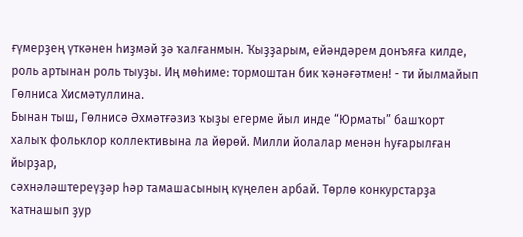ғүмерҙең үткәнен һиҙмәй ҙә ҡалғанмын. Ҡыҙҙарым, ейәндәрем донъяға килде, роль артынан роль тыуҙы. Иң мөһиме: тормоштан бик ҡәнәғәтмен! - ти йылмайып Гөлниса Хисмәтуллина.
Бынан тыш, Гөлнисә Әхмәтғәзиз ҡыҙы егерме йыл инде “Юрматы” башҡорт халыҡ фольклор коллективына ла йөрөй. Милли йолалар менән һуғарылған йырҙар,
сәхнәләштереүҙәр һәр тамашасының күңелен арбай. Төрлө конкурстарҙа ҡатнашып ҙур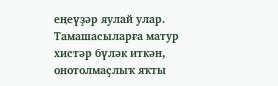еңеүҙәр яулай улар.
Тамашасыларға матур хистәр бүләк иткән, онотолмаҫлыҡ яҡты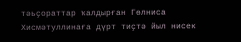тәьҫораттар ҡалдырған Гөлниса Хисмәтуллинаға дүрт тиҫтә йыл нисек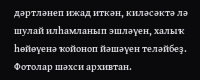дәртләнеп ижад иткән, киләсәктә лә шулай илһамланып эшләүен, халыҡ һөйөүенә ҡойоноп йәшәүен теләйбеҙ.
Фотолар шәхси архивтан.